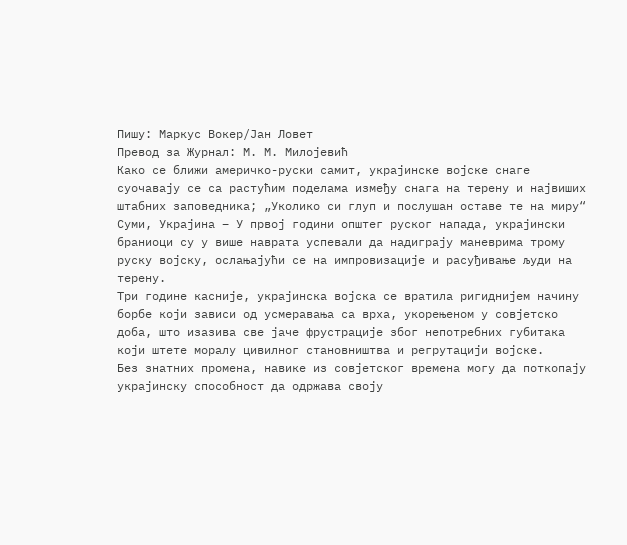Пишу: Маркус Вокер/Јан Ловет
Превод за Журнал: М. М. Милојевић
Како се ближи америчко-руски самит, украјинске војске снаге суочавају се са растућим поделама између снага на терену и највиших штабних заповедника; „Уколико си глуп и послушан оставе те на миру“
Суми, Украјина – У првој години општег руског напада, украјински браниоци су у више наврата успевали да надиграју маневрима трому руску војску, ослањајући се на импровизације и расуђивање људи на терену.
Три године касније, украјинска војска се вратила ригиднијем начину борбе који зависи од усмеравања са врха, укорењеном у совјетско доба, што изазива све јаче фрустрације због непотребних губитака који штете моралу цивилног становништва и регрутацији војске.
Без знатних промена, навике из совјетског времена могу да поткопају украјинску способност да одржава своју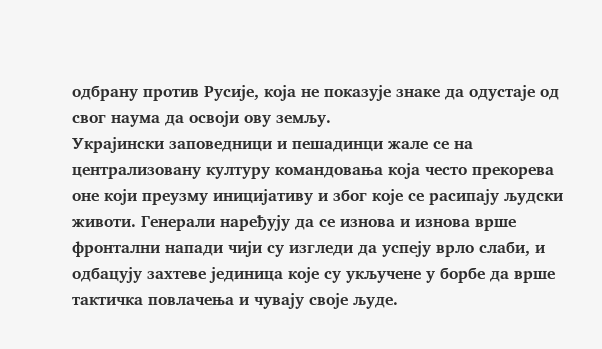одбрану против Русије, која не показује знаке да одустаје од свог наума да освоји ову земљу.
Украјински заповедници и пешадинци жале се на централизовану културу командовања која често прекорева оне који преузму иницијативу и због које се расипају људски животи. Генерали наређују да се изнова и изнова врше фронтални напади чији су изгледи да успеју врло слаби, и одбацују захтеве јединица које су укључене у борбе да врше тактичка повлачења и чувају своје људе.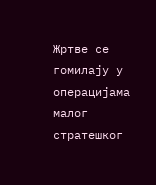Жртве се гомилају у операцијама малог стратешког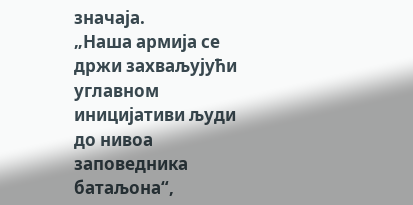значаја.
„Наша армија се држи захваљујући углавном иницијативи људи до нивоа заповедника батаљона“,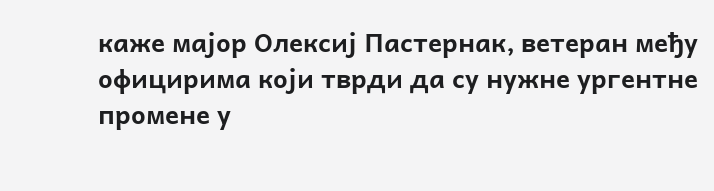каже мајор Олексиј Пастернак, ветеран међу официрима који тврди да су нужне ургентне промене у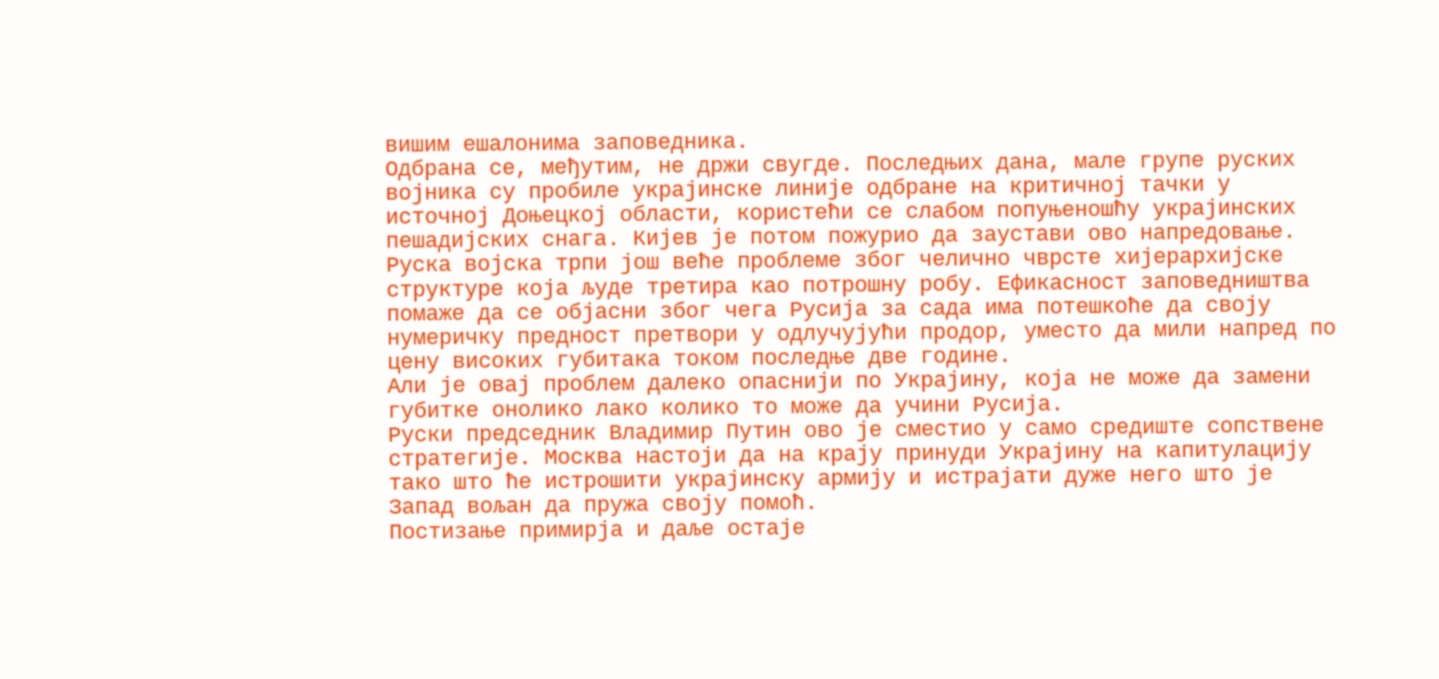вишим ешалонима заповедника.
Одбрана се, међутим, не држи свугде. Последњих дана, мале групе руских војника су пробиле украјинске линије одбране на критичној тачки у источној Доњецкој области, користећи се слабом попуњеношћу украјинских пешадијских снага. Кијев је потом пожурио да заустави ово напредовање.
Руска војска трпи још веће проблеме због челично чврсте хијерархијске структуре која људе третира као потрошну робу. Ефикасност заповедништва помаже да се објасни због чега Русија за сада има потешкоће да своју нумеричку предност претвори у одлучујући продор, уместо да мили напред по цену високих губитака током последње две године.
Али је овај проблем далеко опаснији по Украјину, која не може да замени губитке онолико лако колико то може да учини Русија.
Руски председник Владимир Путин ово је сместио у само средиште сопствене стратегије. Москва настоји да на крају принуди Украјину на капитулацију тако што ће истрошити украјинску армију и истрајати дуже него што је Запад вољан да пружа своју помоћ.
Постизање примирја и даље остаје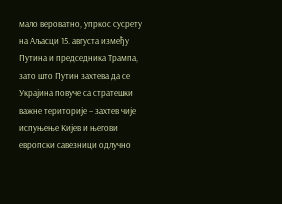мало вероватно, упркос сусрету на Аљасци 15. августа између Путина и председника Трампа, зато што Путин захтева да се Украјина повуче са стратешки важне територије – захтев чије испуњење Кијев и његови европски савезници одлучно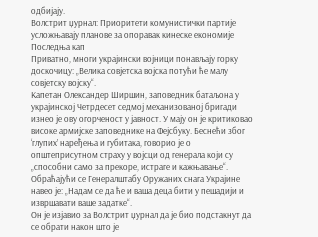одбијају.
Волстрит џурнал: Приоритети комунистички партије усложњавају планове за опоравак кинеске економије
Последња кап
Приватно, многи украјински војници понављају горку доскочицу: „Велика совјетска војска потући ће малу совјетску војску“.
Капетан Олександер Ширшин, заповедник батаљона у украјинској Четрдесет седмој механизованој бригади изнео је ову огорченост у јавност. У мају он је критиковао високе армијске заповеднике на Фејсбуку. Беснећи због ‘глупих’ наређења и губитака, говорио је о општеприсутном страху у војсци од генерала који су „способни само за прекоре, истраге и кажњавање“. Обраћајући се Генералштабу Оружаних снага Украјине навео је: „Надам се да ће и ваша деца бити у пешадији и извршавати ваше задатке“.
Он је изјавио за Волстрит џурнал да је био подстакнут да се обрати након што је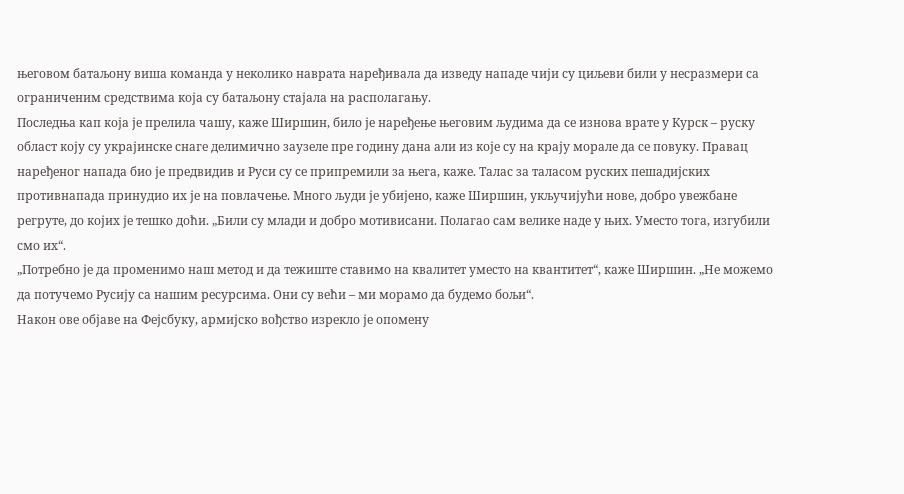његовом батаљону виша команда у неколико наврата наређивала да изведу нападе чији су циљеви били у несразмери са ограниченим средствима која су батаљону стајала на располагању.
Последња кап која је прелила чашу, каже Ширшин, било је наређење његовим људима да се изнова врате у Курск – руску област коју су украјинске снаге делимично заузеле пре годину дана али из које су на крају морале да се повуку. Правац наређеног напада био је предвидив и Руси су се припремили за њега, каже. Талас за таласом руских пешадијских противнапада принудио их је на повлачење. Много људи је убијено, каже Ширшин, укључијући нове, добро увежбане регруте, до којих је тешко доћи. „Били су млади и добро мотивисани. Полагао сам велике наде у њих. Уместо тога, изгубили смо их“.
„Потребно је да променимо наш метод и да тежиште ставимо на квалитет уместо на квантитет“, каже Ширшин. „Не можемо да потучемо Русију са нашим ресурсима. Они су већи – ми морамо да будемо бољи“.
Након ове објаве на Фејсбуку, армијско вођство изрекло је опомену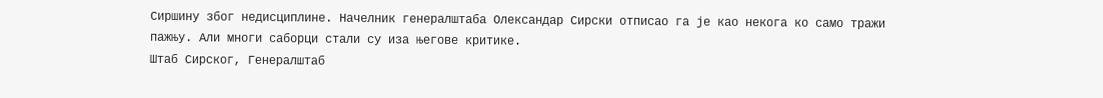Сиршину због недисциплине. Начелник генералштаба Олександар Сирски отписао га је као некога ко само тражи пажњу. Али многи саборци стали су иза његове критике.
Штаб Сирског, Генералштаб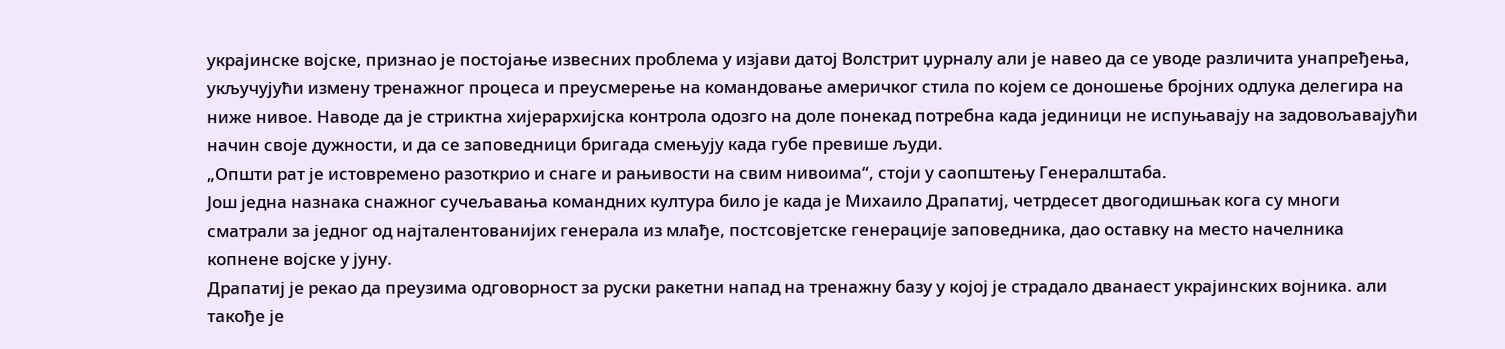украјинске војске, признао је постојање извесних проблема у изјави датој Волстрит џурналу али је навео да се уводе различита унапређења, укључујући измену тренажног процеса и преусмерење на командовање америчког стила по којем се доношење бројних одлука делегира на ниже нивое. Наводе да је стриктна хијерархијска контрола одозго на доле понекад потребна када јединици не испуњавају на задовољавајући начин своје дужности, и да се заповедници бригада смењују када губе превише људи.
„Општи рат је истовремено разоткрио и снаге и рањивости на свим нивоима“, стоји у саопштењу Генералштаба.
Још једна назнака снажног сучељавања командних култура било је када је Михаило Драпатиј, четрдесет двогодишњак кога су многи сматрали за једног од најталентованијих генерала из млађе, постсовјетске генерације заповедника, дао оставку на место начелника копнене војске у јуну.
Драпатиј је рекао да преузима одговорност за руски ракетни напад на тренажну базу у којој је страдало дванаест украјинских војника. али такође је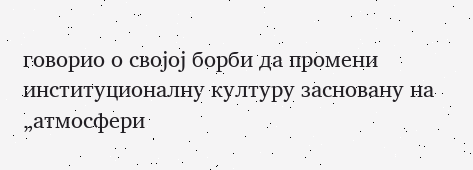говорио о својој борби да промени институционалну културу засновану на „атмосфери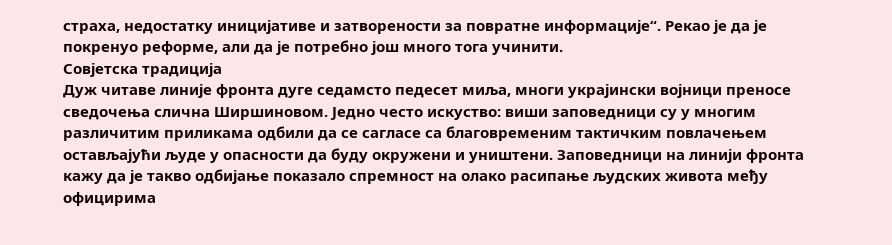страха, недостатку иницијативе и затворености за повратне информације“. Рекао је да је покренуо реформе, али да је потребно још много тога учинити.
Совјетска традиција
Дуж читаве линије фронта дуге седамсто педесет миља, многи украјински војници преносе сведочења слична Ширшиновом. Једно често искуство: виши заповедници су у многим различитим приликама одбили да се сагласе са благовременим тактичким повлачењем остављајући људе у опасности да буду окружени и уништени. Заповедници на линији фронта кажу да је такво одбијање показало спремност на олако расипање људских живота међу официрима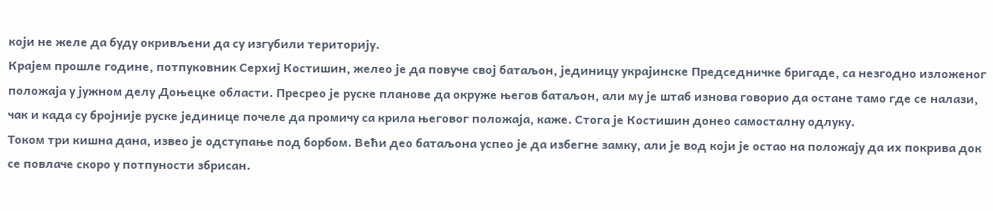који не желе да буду окривљени да су изгубили територију.
Крајем прошле године, потпуковник Серхиј Костишин, желео је да повуче свој батаљон, јединицу украјинске Председничке бригаде, са незгодно изложеног положаја у јужном делу Доњецке области. Пресрео је руске планове да окруже његов батаљон, али му је штаб изнова говорио да остане тамо где се налази, чак и када су бројније руске јединице почеле да промичу са крила његовог положаја, каже. Стога је Костишин донео самосталну одлуку.
Током три кишна дана, извео је одступање под борбом. Већи део батаљона успео је да избегне замку, али је вод који је остао на положају да их покрива док се повлаче скоро у потпуности збрисан.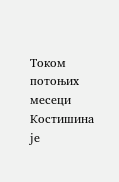Током потоњих месеци Костишина је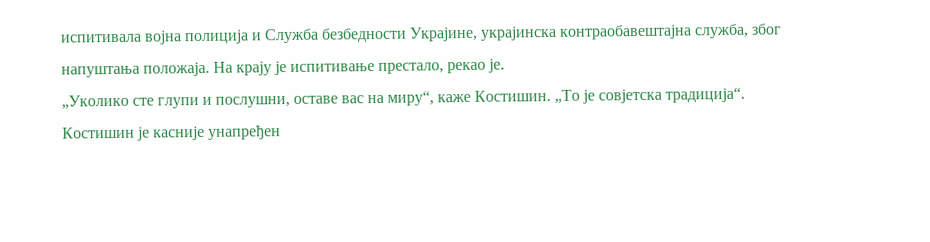испитивала војна полиција и Служба безбедности Украјине, украјинска контраобавештајна служба, због напуштања положаја. На крају је испитивање престало, рекао је.
„Уколико сте глупи и послушни, оставе вас на миру“, каже Костишин. „То је совјетска традиција“.
Костишин је касније унапређен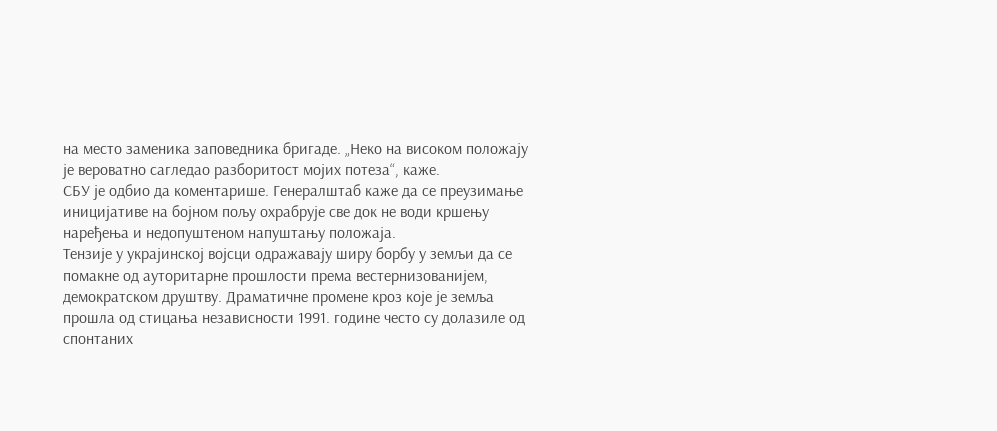на место заменика заповедника бригаде. „Неко на високом положају је вероватно сагледао разборитост мојих потеза“, каже.
СБУ је одбио да коментарише. Генералштаб каже да се преузимање иницијативе на бојном пољу охрабрује све док не води кршењу наређења и недопуштеном напуштању положаја.
Тензије у украјинској војсци одражавају ширу борбу у земљи да се помакне од ауторитарне прошлости према вестернизованијем, демократском друштву. Драматичне промене кроз које је земља прошла од стицања независности 1991. године често су долазиле од спонтаних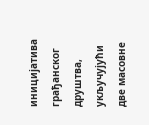иницијатива грађанског друштва, укључујући две масовне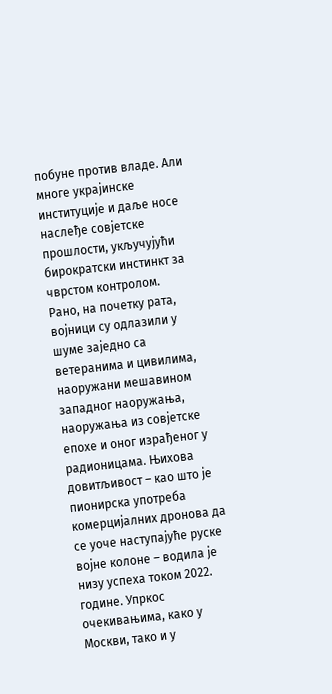побуне против владе. Али многе украјинске институције и даље носе наслеђе совјетске прошлости, укључујући бирократски инстинкт за чврстом контролом.
Рано, на почетку рата, војници су одлазили у шуме заједно са ветеранима и цивилима, наоружани мешавином западног наоружања, наоружања из совјетске епохе и оног израђеног у радионицама. Њихова довитљивост – као што је пионирска употреба комерцијалних дронова да се уоче наступајуће руске војне колоне – водила је низу успеха током 2022. године. Упркос очекивањима, како у Москви, тако и у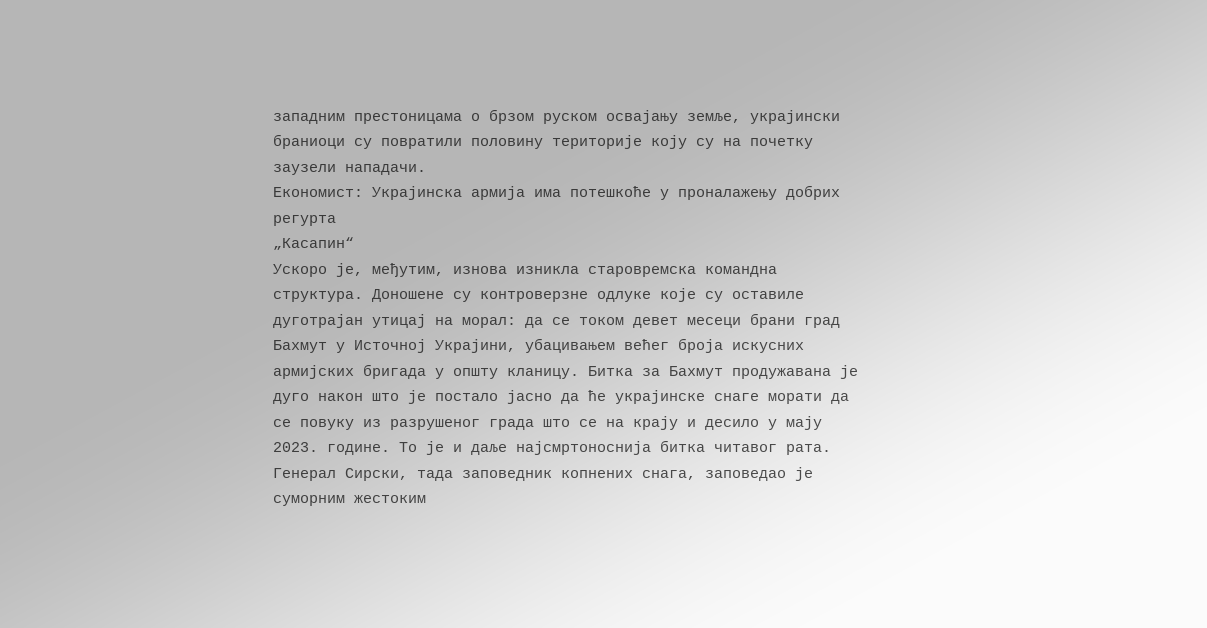западним престоницама о брзом руском освајању земље, украјински браниоци су повратили половину територије коју су на почетку заузели нападачи.
Економист: Украјинска армија има потешкоће у проналажењу добрих регурта
„Касапин“
Ускоро је, међутим, изнова изникла старовремска командна структура. Доношене су контроверзне одлуке које су оставиле дуготрајан утицај на морал: да се током девет месеци брани град Бахмут у Источној Украјини, убацивањем већег броја искусних армијских бригада у општу кланицу. Битка за Бахмут продужавана је дуго након што је постало јасно да ће украјинске снаге морати да се повуку из разрушеног града што се на крају и десило у мају 2023. године. То је и даље најсмртоноснија битка читавог рата.
Генерал Сирски, тада заповедник копнених снага, заповедао је суморним жестоким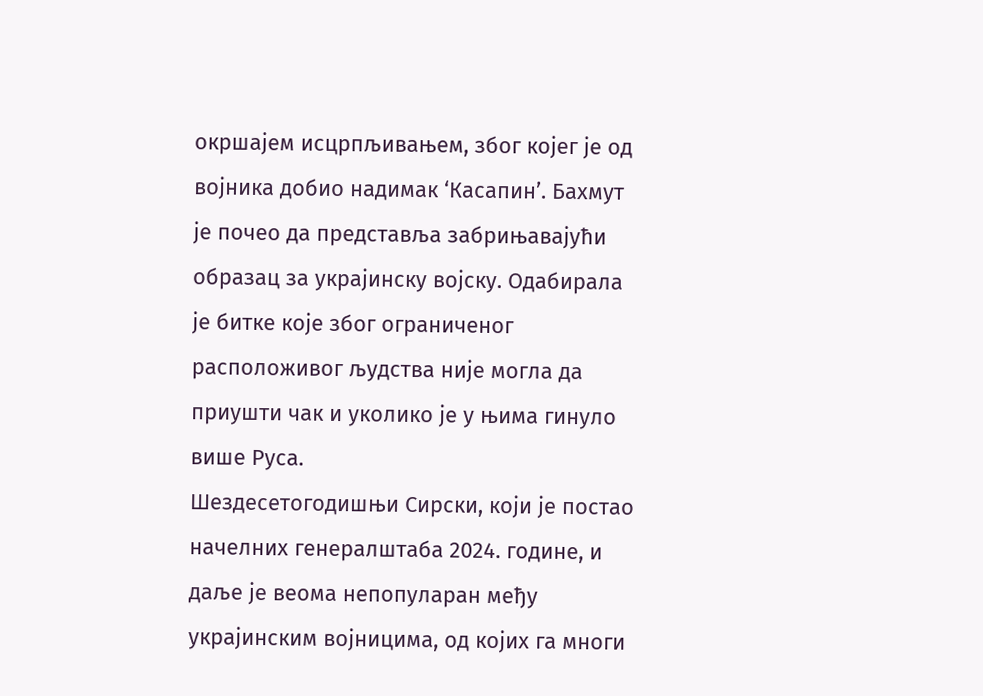окршајем исцрпљивањем, због којег је од војника добио надимак ‘Касапин’. Бахмут је почео да представља забрињавајући образац за украјинску војску. Одабирала је битке које због ограниченог расположивог људства није могла да приушти чак и уколико је у њима гинуло више Руса.
Шездесетогодишњи Сирски, који је постао начелних генералштаба 2024. године, и даље је веома непопуларан међу украјинским војницима, од којих га многи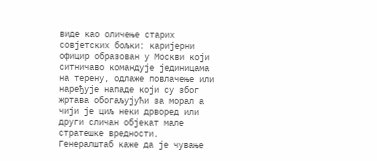виде као оличење старих совјетских бољки: каријерни официр образован у Москви који ситничаво командује јединицама на терену, одлаже повлачење или наређује нападе који су због жртава обогаљујући за морал а чији је циљ неки дрворед или други сличан објекат мале стратешке вредности.
Генералштаб каже да је чување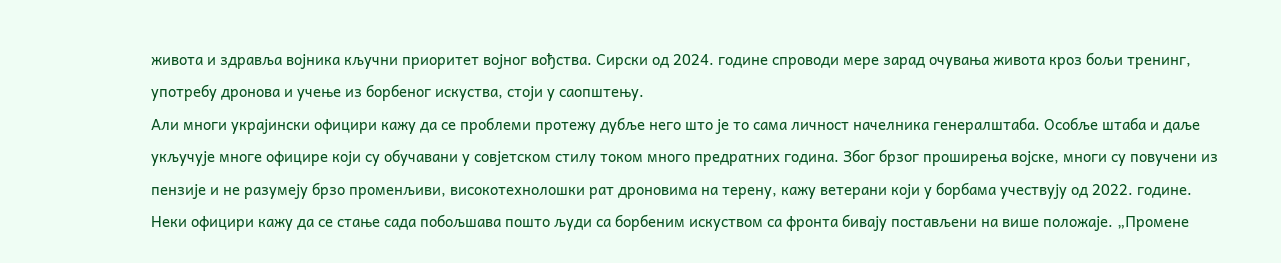живота и здравља војника кључни приоритет војног вођства. Сирски од 2024. године спроводи мере зарад очувања живота кроз бољи тренинг, употребу дронова и учење из борбеног искуства, стоји у саопштењу.
Али многи украјински официри кажу да се проблеми протежу дубље него што је то сама личност начелника генералштаба. Особље штаба и даље укључује многе официре који су обучавани у совјетском стилу током много предратних година. Због брзог проширења војске, многи су повучени из пензије и не разумеју брзо променљиви, високотехнолошки рат дроновима на терену, кажу ветерани који у борбама учествују од 2022. године.
Неки официри кажу да се стање сада побољшава пошто људи са борбеним искуством са фронта бивају постављени на више положаје. „Промене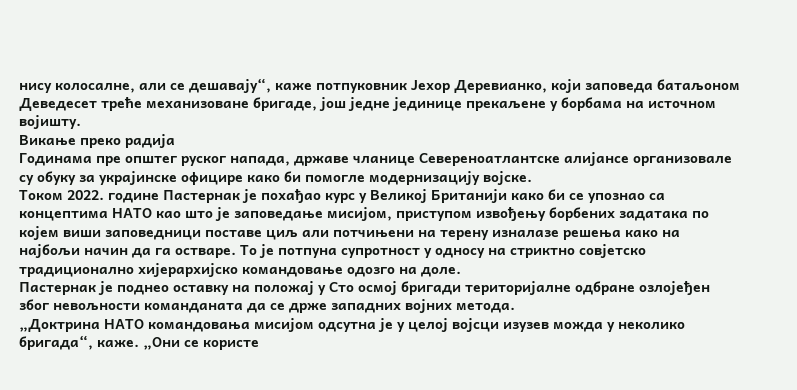нису колосалне, али се дешавају“, каже потпуковник Јехор Деревианко, који заповеда батаљоном Деведесет треће механизоване бригаде, још једне јединице прекаљене у борбама на источном војишту.
Викање преко радија
Годинама пре општег руског напада, државе чланице Севереноатлантске алијансе организовале су обуку за украјинске официре како би помогле модернизацију војске.
Током 2022. године Пастернак је похађао курс у Великој Британији како би се упознао са концептима НАТО као што је заповедање мисијом, приступом извођењу борбених задатака по којем виши заповедници поставе циљ али потчињени на терену изналазе решења како на најбољи начин да га остваре. То је потпуна супротност у односу на стриктно совјетско традиционално хијерархијско командовање одозго на доле.
Пастернак је поднео оставку на положај у Сто осмој бригади територијалне одбране озлојеђен због невољности команданата да се држе западних војних метода.
„Доктрина НАТО командовања мисијом одсутна је у целој војсци изузев можда у неколико бригада“, каже. „Они се користе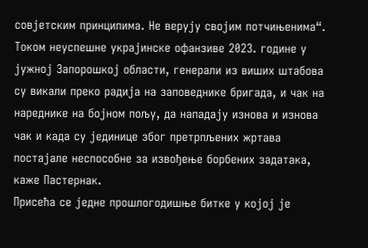совјетским принципима. Не верују својим потчињенима“.
Током неуспешне украјинске офанзиве 2023. године у јужној Запорошкој области, генерали из виших штабова су викали преко радија на заповеднике бригада, и чак на нареднике на бојном пољу, да нападају изнова и изнова чак и када су јединице због претрпљених жртава постајале неспособне за извођење борбених задатака, каже Пастернак.
Присећа се једне прошлогодишње битке у којој је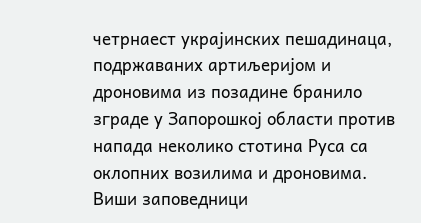четрнаест украјинских пешадинаца, подржаваних артиљеријом и дроновима из позадине бранило зграде у Запорошкој области против напада неколико стотина Руса са оклопних возилима и дроновима. Виши заповедници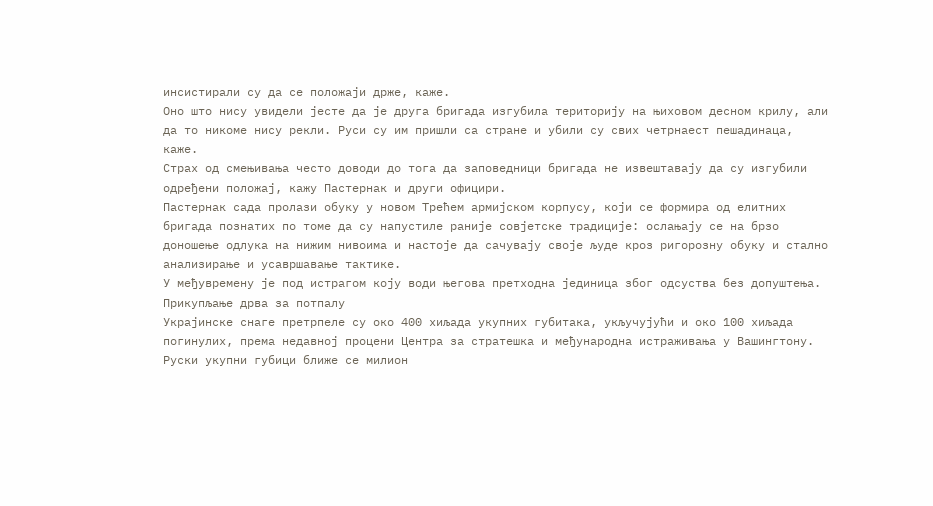инсистирали су да се положаји држе, каже.
Оно што нису увидели јесте да је друга бригада изгубила територију на њиховом десном крилу, али да то никоме нису рекли. Руси су им пришли са стране и убили су свих четрнаест пешадинаца, каже.
Страх од смењивања често доводи до тога да заповедници бригада не извештавају да су изгубили одређени положај, кажу Пастернак и други официри.
Пастернак сада пролази обуку у новом Трећем армијском корпусу, који се формира од елитних бригада познатих по томе да су напустиле раније совјетске традиције: ослањају се на брзо доношење одлука на нижим нивоима и настоје да сачувају своје људе кроз ригорозну обуку и стално анализирање и усавршавање тактике.
У међувремену је под истрагом коју води његова претходна јединица због одсуства без допуштења.
Прикупљање дрва за потпалу
Украјинске снаге претрпеле су око 400 хиљада укупних губитака, укључујући и око 100 хиљада погинулих, према недавној процени Центра за стратешка и међународна истраживања у Вашингтону. Руски укупни губици ближе се милион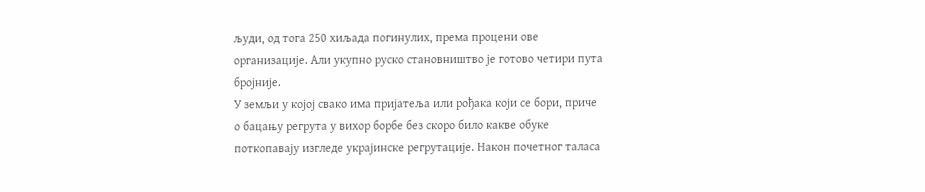људи, од тога 250 хиљада погинулих, према процени ове организације. Али укупно руско становништво је готово четири пута бројније.
У земљи у којој свако има пријатеља или рођака који се бори, приче о бацању регрута у вихор борбе без скоро било какве обуке поткопавају изгледе украјинске регрутације. Након почетног таласа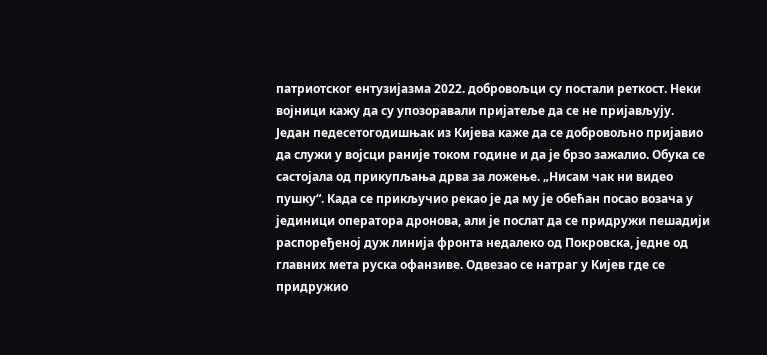патриотског ентузијазма 2022. добровољци су постали реткост. Неки војници кажу да су упозоравали пријатеље да се не пријављују.
Један педесетогодишњак из Кијева каже да се добровољно пријавио да служи у војсци раније током године и да је брзо зажалио. Обука се састојала од прикупљања дрва за ложење. „Нисам чак ни видео пушку“. Када се прикључио рекао је да му је обећан посао возача у јединици оператора дронова, али је послат да се придружи пешадији распоређеној дуж линија фронта недалеко од Покровска, једне од главних мета руска офанзиве. Одвезао се натраг у Кијев где се придружио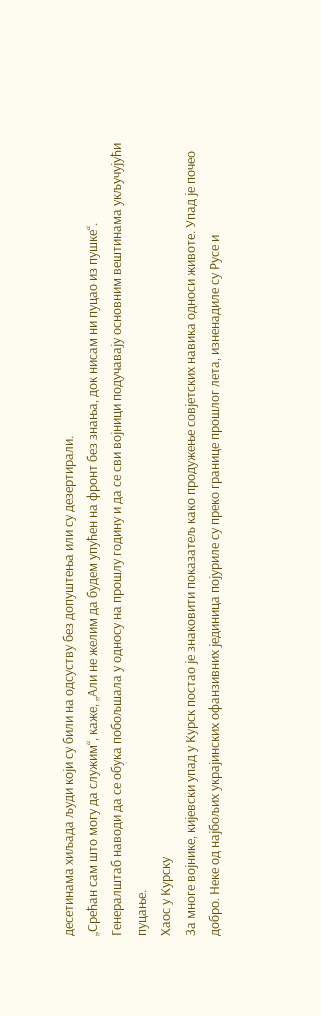десетинама хиљада људи који су били на одсуству без допуштења или су дезертирали.
„Срећан сам што могу да служим“, каже, „Али не желим да будем упућен на фронт без знања, док нисам ни пуцао из пушке“.
Генералштаб наводи да се обука побољшала у односу на прошлу годину и да се сви војници подучавају основним вештинама укључујући пуцање.
Хаос у Курску
За многе војнике, кијевски упад у Курск постао је знаковити показатељ како продужење совјетских навика односи животе. Упад је почео добро. Неке од најбољих украјинских офанзивних јединица појуриле су преко границе прошлог лета, изненадиле су Русе и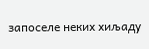запоселе неких хиљаду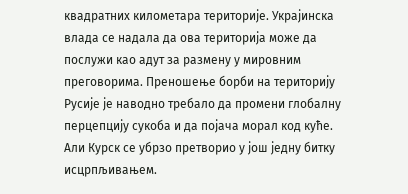квадратних километара територије. Украјинска влада се надала да ова територија може да послужи као адут за размену у мировним преговорима. Преношење борби на територију Русије је наводно требало да промени глобалну перцепцију сукоба и да појача морал код куће.
Али Курск се убрзо претворио у још једну битку исцрпљивањем.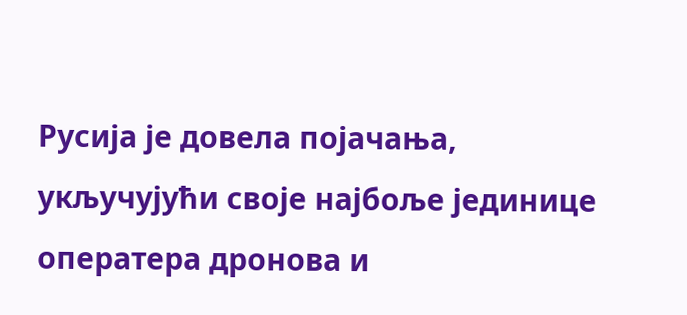Русија је довела појачања, укључујући своје најбоље јединице оператера дронова и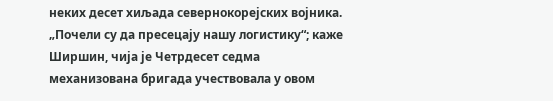неких десет хиљада севернокорејских војника.
„Почели су да пресецају нашу логистику“; каже Ширшин, чија је Четрдесет седма механизована бригада учествовала у овом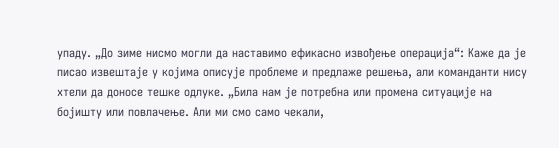упаду. „До зиме нисмо могли да наставимо ефикасно извођење операција“: Каже да је писао извештаје у којима описује проблеме и предлаже решења, али команданти нису хтели да доносе тешке одлуке. „Била нам је потребна или промена ситуације на бојишту или повлачење. Али ми смо само чекали,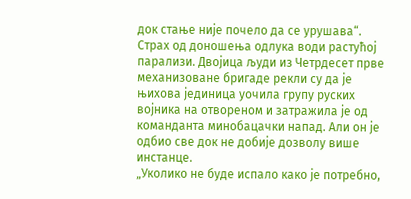док стање није почело да се урушава“.
Страх од доношења одлука води растућој парализи. Двојица људи из Четрдесет прве механизоване бригаде рекли су да је њихова јединица уочила групу руских војника на отвореном и затражила је од команданта минобацачки напад. Али он је одбио све док не добије дозволу више инстанце.
„Уколико не буде испало како је потребно,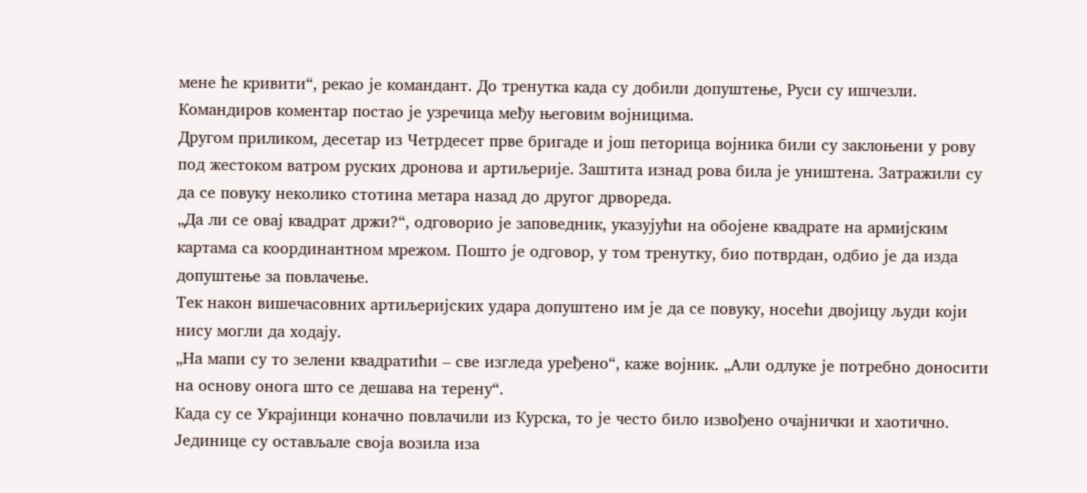мене ће кривити“, рекао је командант. До тренутка када су добили допуштење, Руси су ишчезли. Командиров коментар постао је узречица међу његовим војницима.
Другом приликом, десетар из Четрдесет прве бригаде и још петорица војника били су заклоњени у рову под жестоком ватром руских дронова и артиљерије. Заштита изнад рова била је уништена. Затражили су да се повуку неколико стотина метара назад до другог дрвореда.
„Да ли се овај квадрат држи?“, одговорио је заповедник, указујући на обојене квадрате на армијским картама са координантном мрежом. Пошто је одговор, у том тренутку, био потврдан, одбио је да изда допуштење за повлачење.
Тек након вишечасовних артиљеријских удара допуштено им је да се повуку, носећи двојицу људи који нису могли да ходају.
„На мапи су то зелени квадратићи – све изгледа уређено“, каже војник. „Али одлуке је потребно доносити на основу онога што се дешава на терену“.
Када су се Украјинци коначно повлачили из Курска, то је често било извођено очајнички и хаотично. Јединице су остављале своја возила иза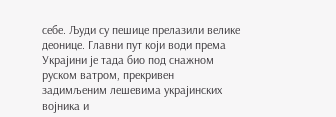себе. Људи су пешице прелазили велике деонице. Главни пут који води према Украјини је тада био под снажном руском ватром, прекривен задимљеним лешевима украјинских војника и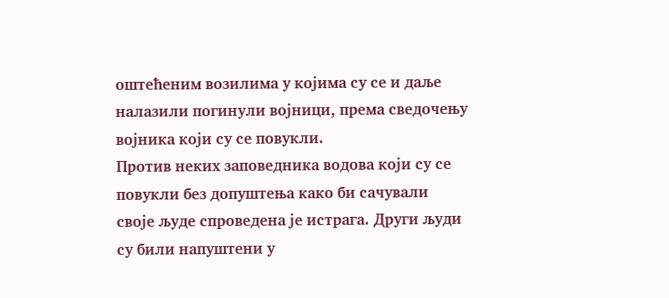оштећеним возилима у којима су се и даље налазили погинули војници, према сведочењу војника који су се повукли.
Против неких заповедника водова који су се повукли без допуштења како би сачували своје људе спроведена је истрага. Други људи су били напуштени у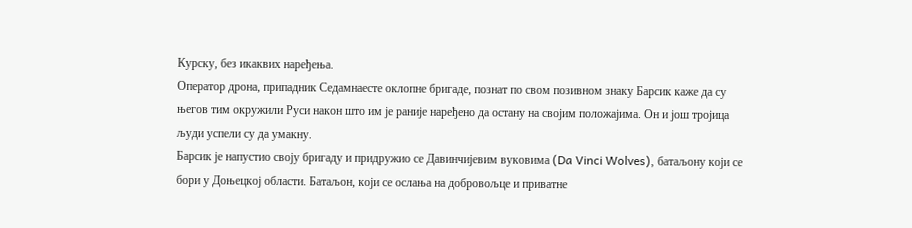Курску, без икаквих наређења.
Оператор дрона, припадник Седамнаесте оклопне бригаде, познат по свом позивном знаку Барсик каже да су његов тим окружили Руси након што им је раније наређено да остану на својим положајима. Он и још тројица људи успели су да умакну.
Барсик је напустио своју бригаду и придружио се Давинчијевим вуковима (Da Vinci Wolves), батаљону који се бори у Доњецкој области. Батаљон, који се ослања на добровољце и приватне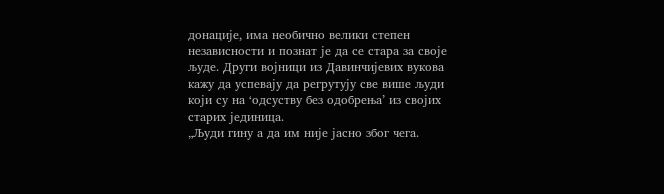донације, има необично велики степен независности и познат је да се стара за своје људе. Други војници из Давинчијевих вукова кажу да успевају да регрутују све више људи који су на ‘одсуству без одобрења’ из својих старих јединица.
„Људи гину а да им није јасно због чега.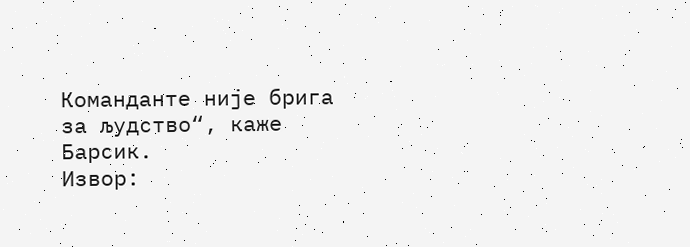Команданте није брига за људство“, каже Барсик.
Извор: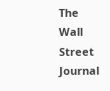The Wall Street Journal